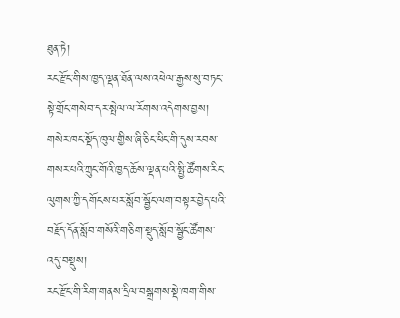ཐུན་ཏེ།
རང་རྫོང་གིས་ཁྱད་ལྡན་ཐོན་ལས་འཕེལ་རྒྱས་སུ་བཏང་སྟེ་གྲོང་གསེབ་དར་སྤེལ་ལ་རོགས་འདེགས་བྱས།
གསེར་ཁང་སྡོད་ཁུལ་གྱིས་ཞི་ཅིང་ཕིང་གི་དུས་རབས་གསར་པའི་ཀྲུང་གོའི་ཁྱད་ཆོས་ལྡན་པའི་སྤྱི་ཚོགས་རིང་ལུགས་ཀྱི་དགོངས་པར་སློབ་སྦྱོང་ལག་བསྟར་བྱེད་པའི་བརྗོད་དོན་སློབ་གསོའི་གཅིག་སྡུད་སློབ་སྦྱོང་ཚོགས་འདུ་བསྡུས།
རང་རྫོང་གི་རིག་གནས་དྲིལ་བསྒྲགས་སྡེ་ཁག་གིས་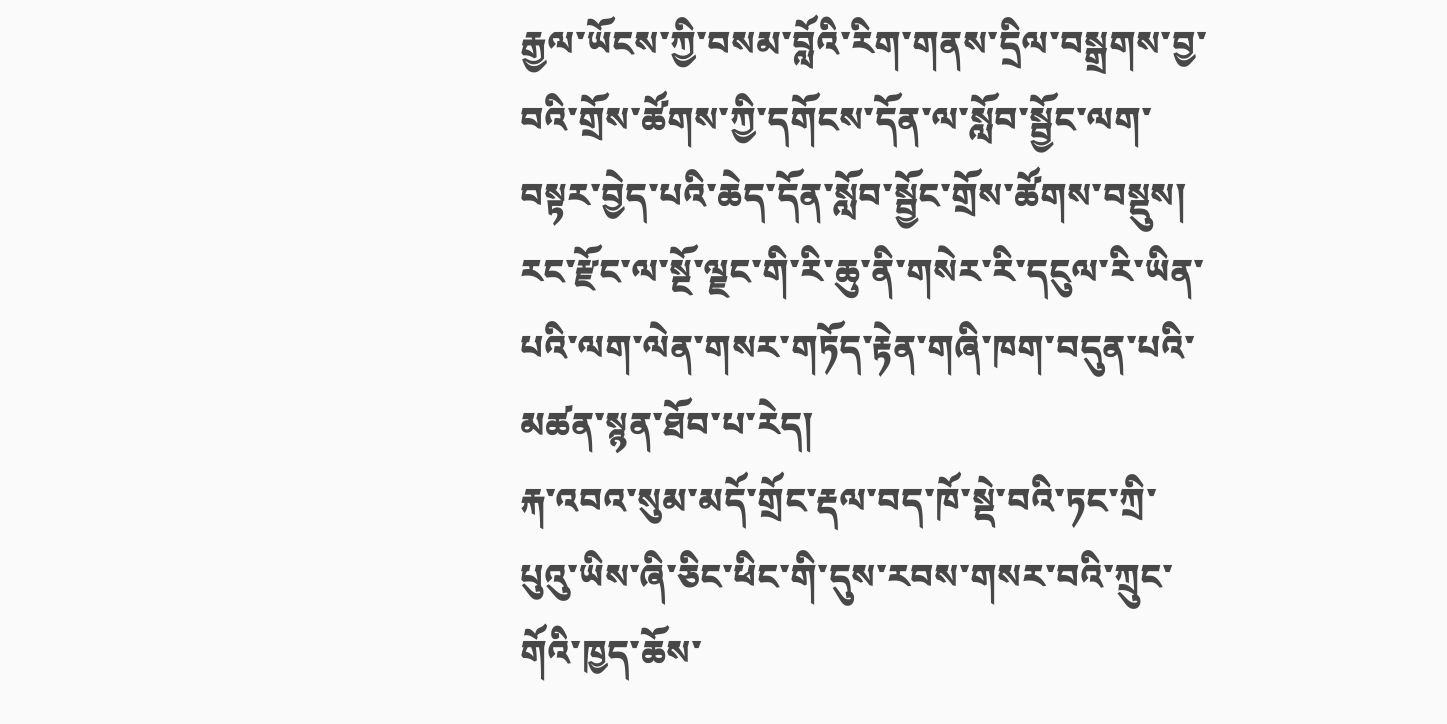རྒྱལ་ཡོངས་ཀྱི་བསམ་བློའི་རིག་གནས་དྲིལ་བསྒྲགས་བྱ་བའི་གྲོས་ཚོགས་ཀྱི་དགོངས་དོན་ལ་སློབ་སྦྱོང་ལག་བསྟར་བྱེད་པའི་ཆེད་དོན་སློབ་སྦྱོང་གྲོས་ཚོགས་བསྡུས།
རང་རྫོང་ལ་སྔོ་ལྗང་གི་རི་ཆུ་ནི་གསེར་རི་དངུལ་རི་ཡིན་པའི་ལག་ལེན་གསར་གཏོད་རྟེན་གཞི་ཁག་བདུན་པའི་མཚན་སྙན་ཐོབ་པ་རེད།
རྐ་འབའ་སུམ་མདོ་གྲོང་རྡལ་བད་ཁོ་སྡེ་བའི་ཏང་ཀྲི་པུའུ་ཡིས་ཞི་ཅིང་ཕིང་གི་དུས་རབས་གསར་བའི་ཀྲུང་གོའི་ཁྱད་ཆོས་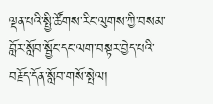ལྡན་པའི་སྤྱི་ཚོགས་རིང་ལུགས་ཀྱི་བསམ་བློར་སློབ་སྦྱོང་དང་ལག་བསྟར་བྱེད་པའི་བརྗོད་དོན་སློབ་གསོ་སྤེལ།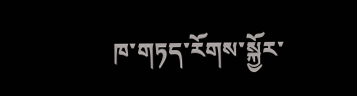ཁ་གཏད་རོགས་སྐྱོར་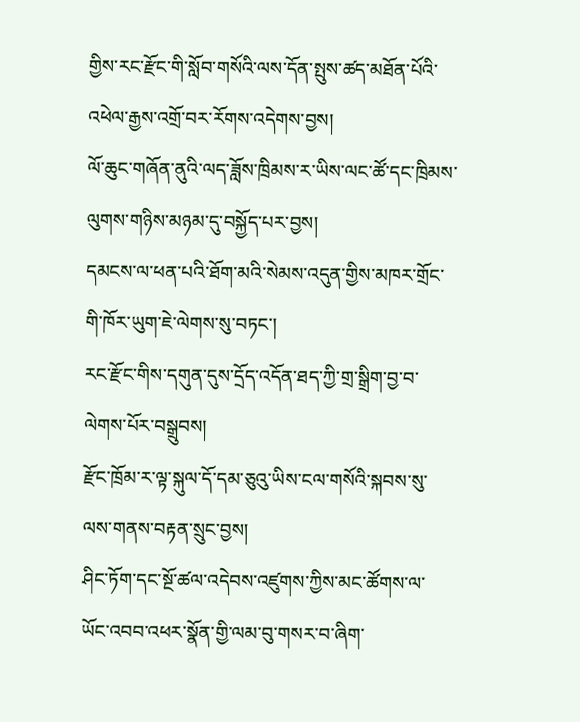གྱིས་རང་རྫོང་གི་སློབ་གསོའི་ལས་དོན་སྤུས་ཚད་མཐོན་པོའི་འཕེལ་རྒྱས་འགྲོ་བར་རོགས་འདེགས་བྱས།
ལོ་ཆུང་གཞོན་ནུའི་ལད་ཟློས་ཁྲིམས་ར་ཡིས་ལང་ཚོ་དང་ཁྲིམས་ལུགས་གཉིས་མཉམ་དུ་བསྐྱོད་པར་བྱས།
དམངས་ལ་ཕན་པའི་ཐོག་མའི་སེམས་འདུན་གྱིས་མཁར་གྲོང་གི་ཁོར་ཡུག་ཇེ་ལེགས་སུ་བཏང་།
རང་རྫོང་གིས་དགུན་དུས་དྲོད་འདོན་ཐད་ཀྱི་གྲ་སྒྲིག་བྱ་བ་ལེགས་པོར་བསྒྲུབས།
རྫོང་ཁྲོམ་ར་ལྟ་སྐུལ་དོ་དམ་ཅུའུ་ཡིས་ངལ་གསོའི་སྐབས་སུ་ལས་གནས་བརྟན་སྲུང་བྱས།
ཤིང་ཏོག་དང་སྔོ་ཚལ་འདེབས་འཛུགས་ཀྱིས་མང་ཚོགས་ལ་ཡོང་འབབ་འཕར་སྣོན་གྱི་ལམ་བུ་གསར་བ་ཞིག་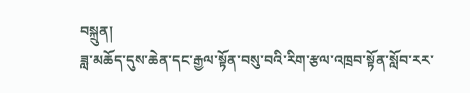བསྐྲུན།
ཟླ་མཆོད་དུས་ཆེན་དང་རྒྱལ་སྟོན་བསུ་བའི་རིག་རྩལ་འཁྲབ་སྟོན་སློབ་རར་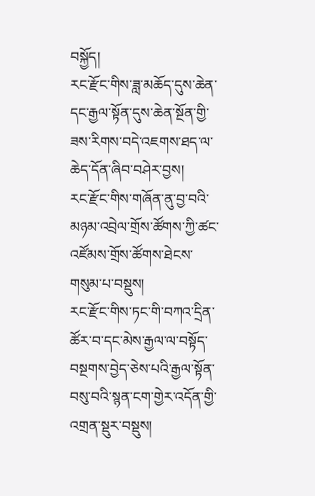བསྐྱོད།
རང་རྫོང་གིས་ཟླ་མཆོད་དུས་ཆེན་དང་རྒྱལ་སྟོན་དུས་ཆེན་སྔོན་གྱི་ཟས་རིགས་བདེ་འཇགས་ཐད་ལ་ཆེད་དོན་ཞིབ་བཤེར་བྱས།
རང་རྫོང་གིས་གཞོན་ནུ་བྱ་བའི་མཉམ་འབྲེལ་གྲོས་ཚོགས་ཀྱི་ཚང་འཛོམས་གྲོས་ཚོགས་ཐེངས་གསུམ་པ་བསྡུས།
རང་རྫོང་གིས་ཏང་གི་བཀའ་དྲིན་ཚོར་བ་དང་མེས་རྒྱལ་ལ་བསྟོད་བསྔགས་བྱེད་ཅེས་པའི་རྒྱལ་སྟོན་བསུ་བའི་སྙན་ངག་གྱེར་འདོན་གྱི་འགྲན་སྡུར་བསྡུས།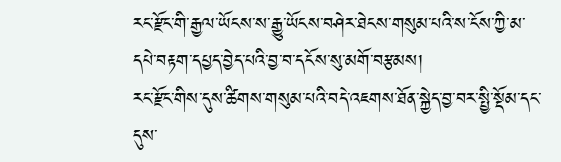རང་རྫོང་གི་རྒྱལ་ཡོངས་ས་རྒྱུ་ཡོངས་བཤེར་ཐེངས་གསུམ་པའི་ས་ངོས་ཀྱི་མ་དཔེ་བརྟག་དཔྱད་བྱེད་པའི་བྱ་བ་དངོས་སུ་མགོ་བརྩམས།
རང་རྫོང་གིས་དུས་ཚིགས་གསུམ་པའི་བདེ་འཇགས་ཐོན་སྐྱེད་བྱ་བར་སྤྱི་སྡོམ་དང་དུས་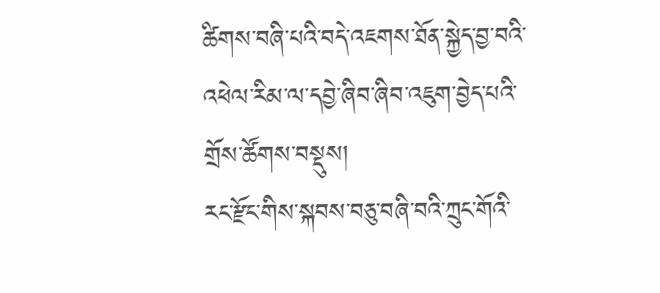ཚིགས་བཞི་པའི་བདེ་འཇགས་ཐོན་སྐྱེད་བྱ་བའི་འཕེལ་རིམ་ལ་དབྱེ་ཞིབ་ཞིབ་འཇུག་བྱེད་པའི་གྲོས་ཚོགས་བསྡུས།
རང་རྫོང་གིས་སྐབས་བཅུ་བཞི་བའི་ཀྲུང་གོའི་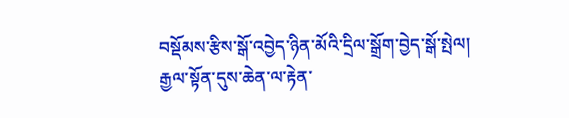བསྡོམས་རྩིས་སྒོ་འབྱེད་ཉིན་མོའི་དྲིལ་སྒྲོག་བྱེད་སྒོ་སྤེལ།
རྒྱལ་སྟོན་དུས་ཆེན་ལ་རྟེན་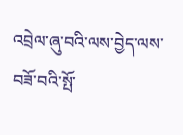འབྲེལ་ཞུ་བའི་ལས་བྱེད་ལས་བཟོ་བའི་སྤོ་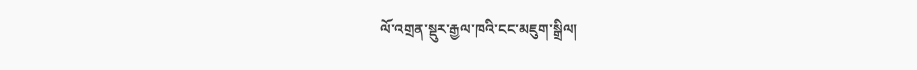ལོ་འགྲན་སྡུར་རྒྱལ་ཁའི་ངང་མཇུག་སྒྲིལ།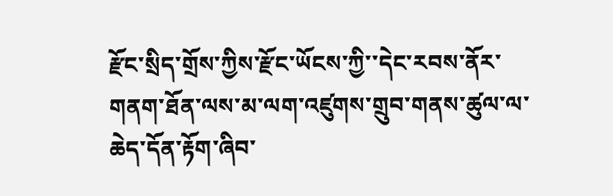རྫོང་སྲིད་གྲོས་ཀྱིས་རྫོང་ཡོངས་ཀྱི་་དེང་རབས་ནོར་གནག་ཐོན་ལས་མ་ལག་འཛུགས་གྲུབ་གནས་ཚུལ་ལ་ཆེད་དོན་རྟོག་ཞིབ་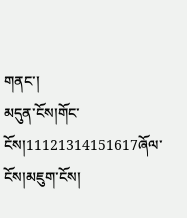གནང་།
མདུན་ངོས།གོང་ངོས།11121314151617ཞོལ་ངོས།མཇུག་ངོས།